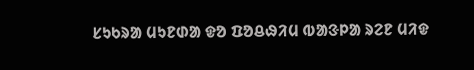ᱥᱩᱠᱨᱟ ᱢᱩᱱᱰᱟ ᱫᱚ ᱯᱚᱪᱷᱤᱢ ᱵᱟᱝᱞᱟ ᱨᱮᱱ ᱢᱤᱫ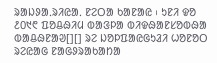ᱨᱟᱡᱽᱟᱹᱨᱤᱭᱟᱹ ᱱᱮᱛᱟ ᱠᱟᱱᱟᱭ ᱾ ᱩᱱᱤ ᱫᱚ ᱒᱐᱑᱖ ᱯᱚᱪᱷᱤᱢ ᱵᱟᱝᱞᱟ ᱵᱤᱫᱷᱟᱱᱥᱚᱵᱷᱟ ᱵᱟᱪᱷᱱᱟᱣ[][] ᱨᱮ ᱡᱚᱞᱯᱟᱭᱜᱩᱲᱤ ᱦᱚᱱᱚᱛ ᱨᱮᱭᱟᱜ ᱱᱟᱜᱽᱨᱟᱠᱟᱴᱟ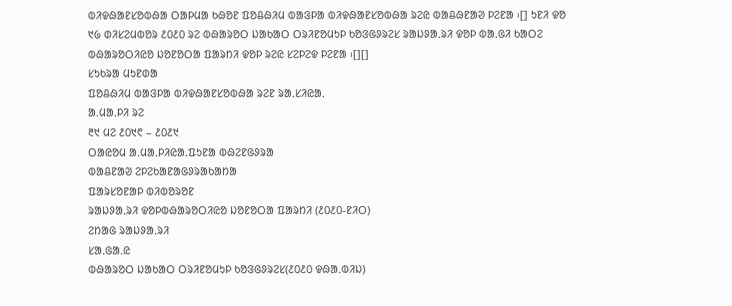ᱵᱤᱫᱷᱟᱱᱥᱚᱵᱷᱟ ᱛᱟᱞᱢᱟ ᱠᱷᱚᱱ ᱯᱚᱪᱷᱤᱢ ᱵᱟᱝᱞᱟ ᱵᱤᱫᱷᱟᱱᱥᱚᱵᱷᱟ ᱨᱮᱭ ᱵᱟᱪᱷᱱᱟᱣ ᱞᱮᱱᱟ ᱾[] ᱩᱱᱤ ᱫᱚ ᱑᱙ ᱰᱤᱥᱮᱢᱵᱚᱨ ᱒᱐᱒᱐ ᱨᱮ ᱵᱷᱟᱨᱚᱛ ᱡᱟᱠᱟᱛ ᱛᱨᱤᱱᱚᱢᱩᱞ ᱠᱚᱝᱜᱽᱨᱮᱥ ᱨᱟᱡᱽᱟᱹᱨᱤ ᱫᱚᱞ ᱵᱟᱹᱜᱤ ᱠᱟᱛᱮ ᱵᱷᱟᱨᱚᱛᱤᱭᱚ ᱡᱚᱱᱚᱛᱟ ᱯᱟᱨᱴᱤ ᱫᱚᱞ ᱨᱮᱭ ᱥᱮᱞᱮᱫ ᱞᱮᱱᱟ ᱾[][]
ᱥᱩᱠᱨᱟ ᱢᱩᱱᱰᱟ
ᱯᱚᱪᱷᱤᱢ ᱵᱟᱝᱞᱟ ᱵᱤᱫᱷᱟᱱᱥᱚᱵᱷᱟ ᱨᱮᱱ ᱨᱟᱹᱥᱤᱭᱟᱹ
ᱟᱹᱢᱟᱹᱞᱤ ᱨᱮ
᱓᱑ ᱢᱮ ᱒᱐᱑᱖ – ᱒᱐᱒᱑
ᱛᱟᱭᱚᱢ ᱟᱹᱢᱟᱹᱞᱤᱭᱟᱹᱯᱩᱱᱟ ᱵᱷᱮᱱᱜᱽᱨᱟ
ᱵᱟᱪᱱᱟᱣ ᱮᱞᱮᱠᱟᱱᱟᱜᱽᱨᱟᱠᱟᱴᱟ
ᱯᱟᱨᱥᱚᱱᱟᱞ ᱵᱤᱵᱚᱨᱚᱱ
ᱨᱟᱡᱽᱟᱹᱨᱤ ᱫᱚᱞᱵᱷᱟᱨᱚᱛᱤᱭᱚ ᱡᱚᱱᱚᱛᱟ ᱯᱟᱨᱴᱤ (᱒᱐᱒᱐-ᱱᱤᱛ)
ᱮᱴᱟᱜ ᱨᱟᱡᱽᱟᱹᱨᱤ
ᱥᱟᱹᱜᱟᱹᱭ
ᱵᱷᱟᱨᱚᱛ ᱡᱟᱠᱟᱛ ᱛᱨᱤᱱᱚᱢᱩᱞ ᱠᱚᱝᱜᱽᱨᱮᱥ(᱒᱐᱒᱐ ᱫᱷᱟᱹᱵᱤᱡ)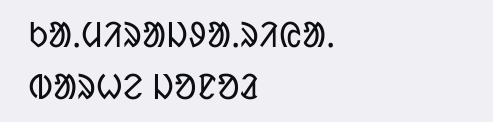ᱠᱟᱹᱢᱤᱨᱟᱡᱽᱟᱹᱨᱤᱭᱟᱹ
ᱵᱟᱨᱦᱮ ᱡᱚᱱᱚᱲ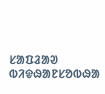ᱥᱟᱯᱲᱟᱣ
ᱵᱤᱫᱷᱟᱱᱥᱚᱵᱷᱟ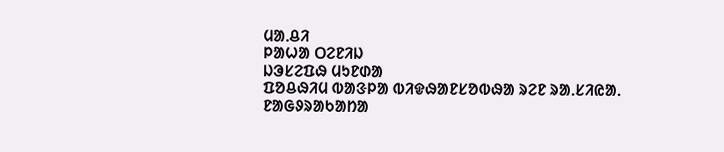ᱢᱟᱹᱪᱤ
ᱞᱟᱦᱟ ᱛᱮᱱᱤᱡ
ᱡᱳᱥᱮᱯᱷ ᱢᱩᱱᱰᱟ
ᱯᱚᱪᱷᱤᱢ ᱵᱟᱝᱞᱟ ᱵᱤᱫᱷᱟᱱᱥᱚᱵᱷᱟ ᱨᱮᱱ ᱨᱟᱹᱥᱤᱭᱟᱹ
ᱱᱟᱜᱽᱨᱟᱠᱟᱴᱟ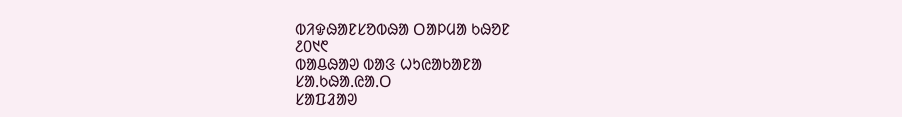ᱵᱤᱫᱷᱟᱱᱥᱚᱵᱷᱟ ᱛᱟᱞᱢᱟ ᱠᱷᱚᱱ
᱒᱐᱑᱖
ᱵᱟᱪᱷᱟᱣ ᱵᱟᱝ ᱦᱩᱭᱟᱠᱟᱱᱟ
ᱥᱟᱹᱠᱷᱟᱹᱭᱟᱹᱛ
ᱥᱟᱯᱲᱟᱣ